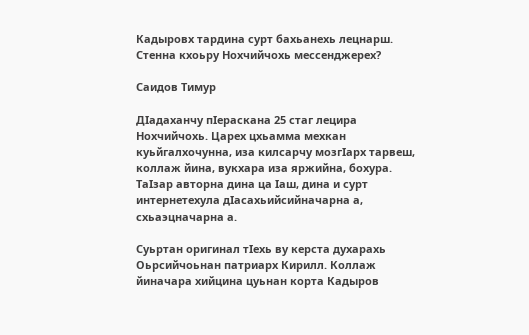Кадыровх тардина сурт бахьанехь лецнарш. Стенна кхоьру Нохчийчохь мессенджерех?

Саидов Тимур

ДIадаханчу пIераскана 25 стаг лецира Нохчийчохь. Царех цхьамма мехкан куьйгалхочунна, иза килсарчу мозгIарх тарвеш, коллаж йина, вукхара иза яржийна, бохура. ТаIзар авторна дина ца Iаш, дина и сурт интернетехула дIасахьийсийначарна а, схьаэцначарна а.

Суьртан оригинал тIехь ву керста духарахь Оьрсийчоьнан патриарх Кирилл. Коллаж йиначара хийцина цуьнан корта Кадыров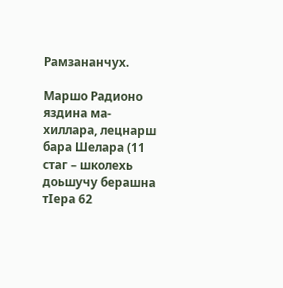Рамзананчух.

Маршо Радионо яздина ма-хиллара, лецнарш бара Шелара (11 стаг – школехь доьшучу берашна тIера 62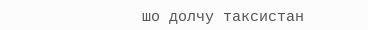шо долчу таксистан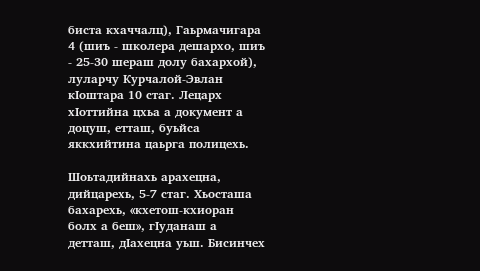биста кхаччалц), Гаьрмачигара 4 (шиъ - школера дешархо, шиъ - 25-30 шераш долу бахархой), луларчу Курчалой-Эвлан кIоштара 10 стаг. Лецарх хIоттийна цхьа а документ а доцуш, етташ, буьйса яккхийтина цаьрга полицехь.

Шоьтадийнахь арахецна, дийцарехь, 5-7 стаг. Хьосташа бахарехь, «кхетош-кхиоран болх а беш», гIуданаш а детташ, дIахецна уьш. Бисинчех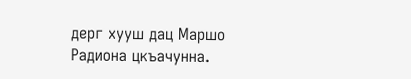дерг хууш дац Маршо Радиона цкъачунна.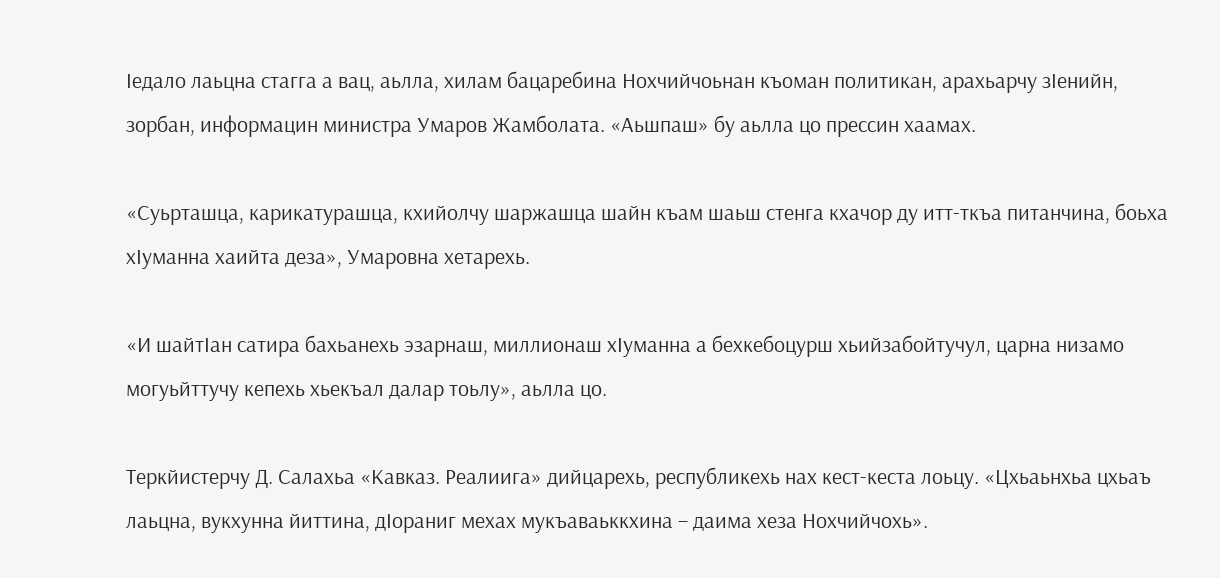Iедало лаьцна стагга а вац, аьлла, хилам бацаребина Нохчийчоьнан къоман политикан, арахьарчу зIенийн, зорбан, информацин министра Умаров Жамболата. «Аьшпаш» бу аьлла цо прессин хаамах.

«Суьрташца, карикатурашца, кхийолчу шаржашца шайн къам шаьш стенга кхачор ду итт-ткъа питанчина, боьха хIуманна хаийта деза», Умаровна хетарехь.

«И шайтIан сатира бахьанехь эзарнаш, миллионаш хIуманна а бехкебоцурш хьийзабойтучул, царна низамо могуьйттучу кепехь хьекъал далар тоьлу», аьлла цо.

Теркйистерчу Д. Салахьа «Кавказ. Реалиига» дийцарехь, республикехь нах кест-кеста лоьцу. «Цхьаьнхьа цхьаъ лаьцна, вукхунна йиттина, дIораниг мехах мукъаваьккхина – даима хеза Нохчийчохь».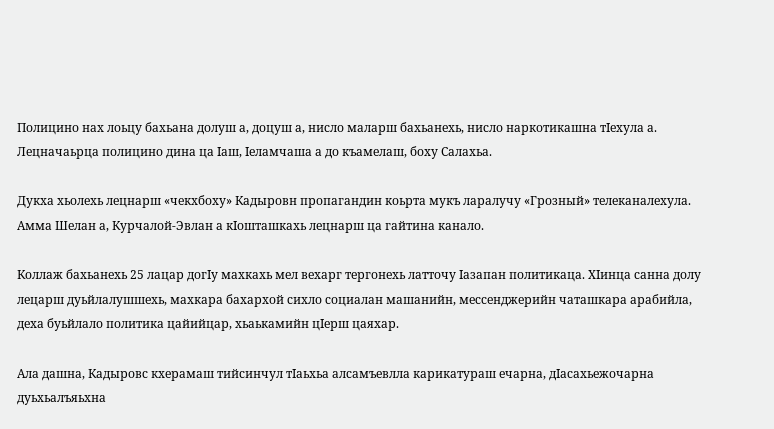Полицино нах лоьцу бахьана долуш а, доцуш а, нисло маларш бахьанехь, нисло наркотикашна тIехула а. Лецначаьрца полицино дина ца Iаш, Iеламчаша а до къамелаш, боху Салахьа.

Дукха хьолехь лецнарш «чекхбоху» Кадыровн пропагандин коьрта мукъ ларалучу «Грозный» телеканалехула. Амма Шелан а, Курчалой-Эвлан а кIошташкахь лецнарш ца гайтина канало.

Коллаж бахьанехь 25 лацар догIу махкахь мел вехарг тергонехь латточу Iазапан политикаца. ХIинца санна долу лецарш дуьйлалушшехь, махкара бахархой сихло социалан машанийн, мессенджерийн чаташкара арабийла, деха буьйлало политика цайийцар, хьаькамийн цIерш цаяхар.

Ала дашна, Кадыровс кхерамаш тийсинчул тIаьхьа алсамъевлла карикатураш ечарна, дIасахьежочарна дуьхьалъяьхна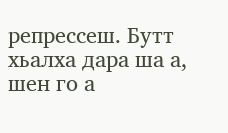репрессеш. Бутт хьалха дара ша а, шен го а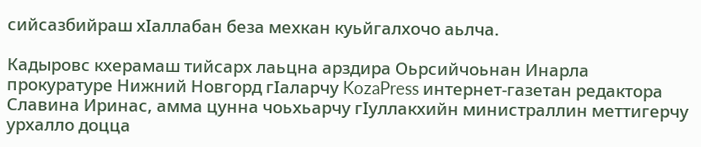сийсазбийраш хIаллабан беза мехкан куьйгалхочо аьлча.

Кадыровс кхерамаш тийсарх лаьцна арздира Оьрсийчоьнан Инарла прокуратуре Нижний Новгорд гIаларчу KozaPress интернет-газетан редактора Славина Иринас, амма цунна чоьхьарчу гIуллакхийн министраллин меттигерчу урхалло доцца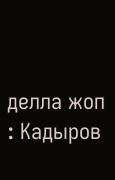делла жоп : Кадыров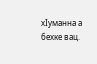хIуманна а бехке вац.